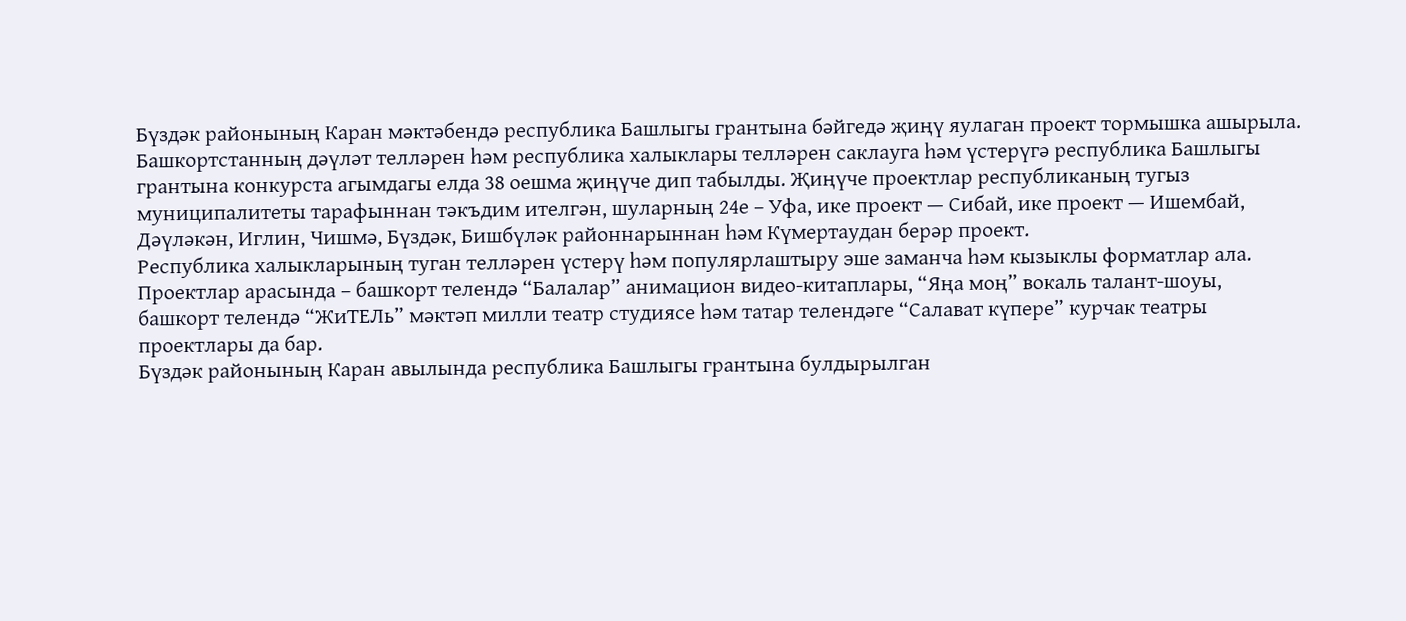Бүздәк районының Каран мәктәбендә республика Башлыгы грантына бәйгедә җиңү яулаган проект тормышка ашырыла.
Башкортстанның дәүләт телләрен һәм республика халыклары телләрен саклауга һәм үстерүгә республика Башлыгы грантына конкурста агымдагы елда 38 оешма җиңүче дип табылды. Җиңүче проектлар республиканың тугыз муниципалитеты тарафыннан тәкъдим ителгән, шуларның 24е – Уфа, ике проект — Сибай, ике проект — Ишембай, Дәүләкән, Иглин, Чишмә, Бүздәк, Бишбүләк районнарыннан һәм Күмертаудан берәр проект.
Республика халыкларының туган телләрен үстерү һәм популярлаштыру эше заманча һәм кызыклы форматлар ала. Проектлар арасында – башкорт телендә “Балалар” анимацион видео-китаплары, “Яңа моң” вокаль талант-шоуы, башкорт телендә “ЖиТЕЛь” мәктәп милли театр студиясе һәм татар телендәге “Салават күпере” курчак театры проектлары да бар.
Бүздәк районының Каран авылында республика Башлыгы грантына булдырылган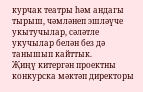курчак театры һәм андагы тырыш, чәмләнеп эшләүче укытучылар, сәләтле укучылар белән без дә танышып кайттык.
Җиңү китергән проектны конкурска мәктәп директоры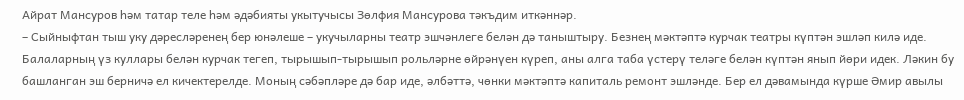Айрат Мансуров һәм татар теле һәм әдәбияты укытучысы Зөлфия Мансурова тәкъдим иткәннәр.
– Сыйныфтан тыш уку дәресләренең бер юнәлеше – укучыларны театр эшчәнлеге белән дә таныштыру. Безнең мәктәптә курчак театры күптән эшләп килә иде. Балаларның үз куллары белән курчак тегеп, тырышып-тырышып рольләрне өйрәнүен күреп, аны алга таба үстерү теләге белән күптән янып йөри идек. Ләкин бу башланган эш берничә ел кичектерелде. Моның сәбәпләре дә бар иде, әлбәттә, чөнки мәктәптә капиталь ремонт эшләнде. Бер ел дәвамында күрше Әмир авылы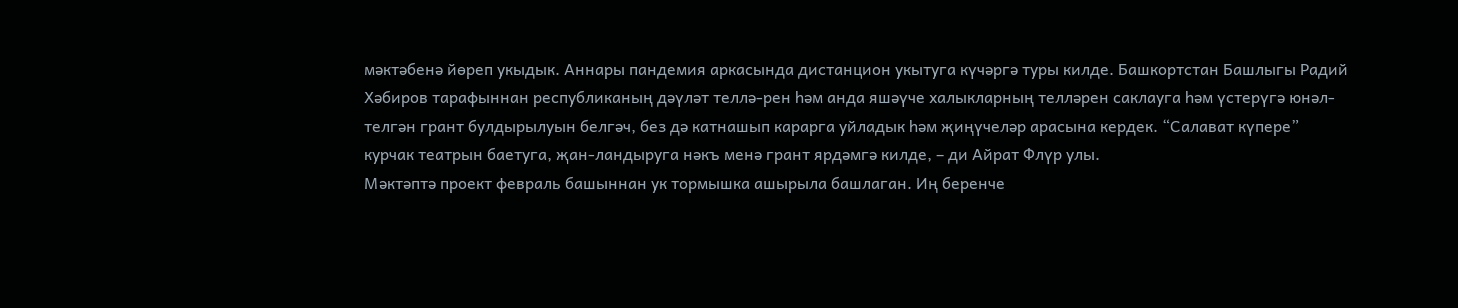мәктәбенә йөреп укыдык. Аннары пандемия аркасында дистанцион укытуга күчәргә туры килде. Башкортстан Башлыгы Радий Хәбиров тарафыннан республиканың дәүләт теллә-рен һәм анда яшәүче халыкларның телләрен саклауга һәм үстерүгә юнәл-телгән грант булдырылуын белгәч, без дә катнашып карарга уйладык һәм җиңүчеләр арасына кердек. “Салават күпере” курчак театрын баетуга, җан-ландыруга нәкъ менә грант ярдәмгә килде, – ди Айрат Флүр улы.
Мәктәптә проект февраль башыннан ук тормышка ашырыла башлаган. Иң беренче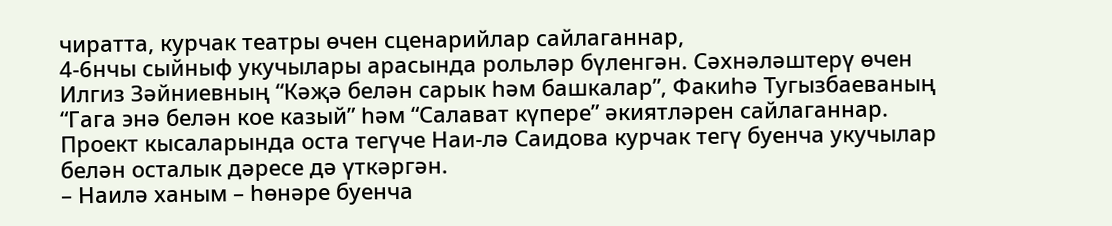чиратта, курчак театры өчен сценарийлар сайлаганнар,
4-6нчы сыйныф укучылары арасында рольләр бүленгән. Сәхнәләштерү өчен Илгиз Зәйниевның “Кәҗә белән сарык һәм башкалар”, Факиһә Тугызбаеваның “Гага энә белән кое казый” һәм “Салават күпере” әкиятләрен сайлаганнар. Проект кысаларында оста тегүче Наи-лә Саидова курчак тегү буенча укучылар белән осталык дәресе дә үткәргән.
– Наилә ханым – һөнәре буенча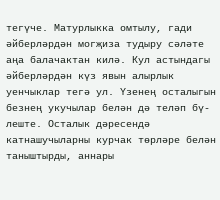тегүче. Матурлыкка омтылу, гади әйберләрдән могҗиза тудыру сәләте аңа балачактан килә. Кул астындагы әйберләрдән күз явын алырлык уенчыклар тегә ул. Үзенең осталыгын безнең укучылар белән дә теләп бү-леште. Осталык дәресендә катнашучыларны курчак төрләре белән таныштырды, аннары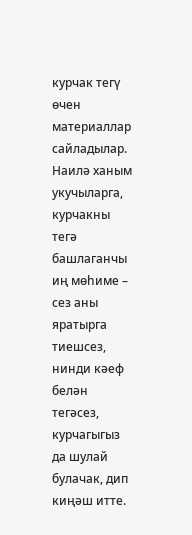курчак тегү өчен материаллар сайладылар. Наилә ханым укучыларга, курчакны тегә башлаганчы иң мөһиме – сез аны яратырга тиешсез, нинди кәеф белән тегәсез, курчагыгыз да шулай булачак, дип киңәш итте.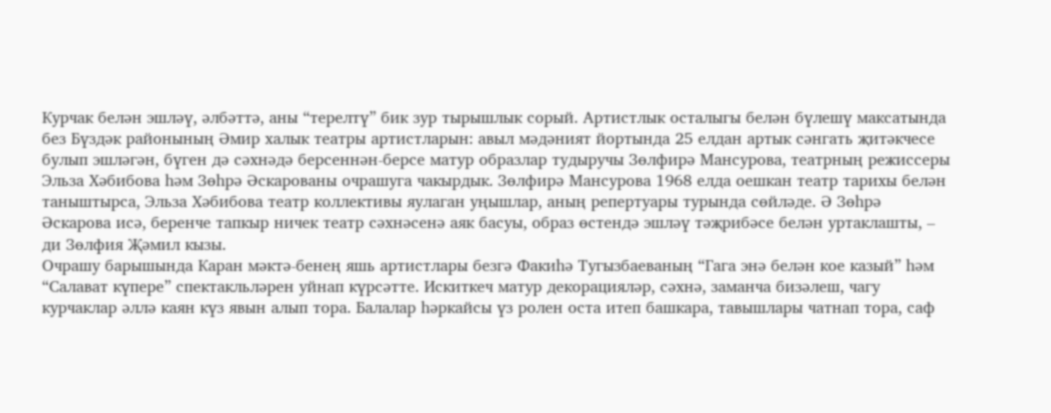Курчак белән эшләү, әлбәттә, аны “терелтү” бик зур тырышлык сорый. Артистлык осталыгы белән бүлешү максатында без Бүздәк районының Әмир халык театры артистларын: авыл мәдәният йортында 25 елдан артык сәнгать җитәкчесе булып эшләгән, бүген дә сәхнәдә берсеннән-берсе матур образлар тудыручы Зөлфирә Мансурова, театрның режиссеры Эльза Хәбибова һәм Зөһрә Әскарованы очрашуга чакырдык. Зөлфирә Мансурова 1968 елда оешкан театр тарихы белән таныштырса, Эльза Хәбибова театр коллективы яулаган уңышлар, аның репертуары турында сөйләде. Ә Зөһрә Әскарова исә, беренче тапкыр ничек театр сәхнәсенә аяк басуы, образ өстендә эшләү тәҗрибәсе белән уртаклашты, – ди Зөлфия Җәмил кызы.
Очрашу барышында Каран мәктә-бенең яшь артистлары безгә Факиһә Тугызбаеваның “Гага энә белән кое казый” һәм “Салават күпере” спектакльләрен уйнап күрсәтте. Искиткеч матур декорацияләр, сәхнә, заманча бизәлеш, чагу курчаклар әллә каян күз явын алып тора. Балалар һәркайсы үз ролен оста итеп башкара, тавышлары чатнап тора, саф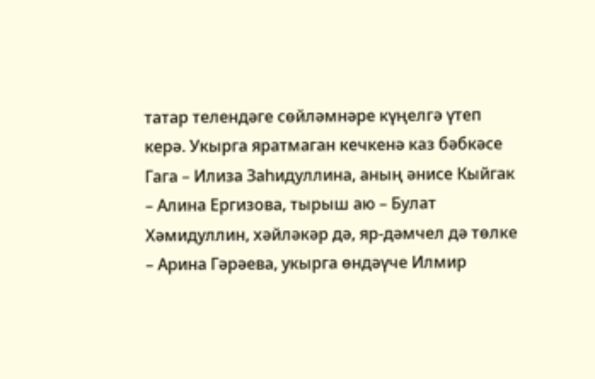татар телендәге сөйләмнәре күңелгә үтеп керә. Укырга яратмаган кечкенә каз бәбкәсе Гага – Илиза Заһидуллина, аның әнисе Кыйгак – Алина Ергизова, тырыш аю – Булат Хәмидуллин, хәйләкәр дә, яр-дәмчел дә төлке – Арина Гәрәева, укырга өндәүче Илмир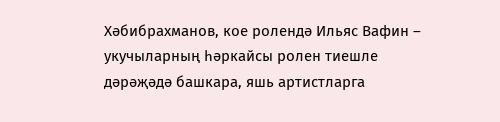Хәбибрахманов, кое ролендә Ильяс Вафин – укучыларның һәркайсы ролен тиешле дәрәҗәдә башкара, яшь артистларга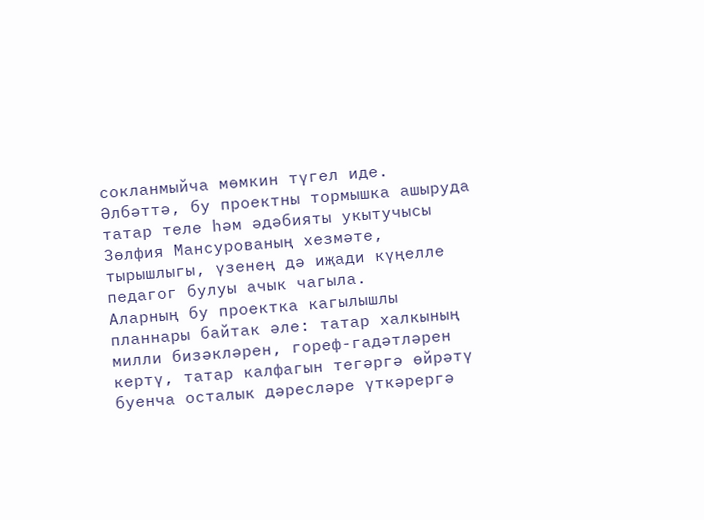сокланмыйча мөмкин түгел иде. Әлбәттә, бу проектны тормышка ашыруда татар теле һәм әдәбияты укытучысы Зөлфия Мансурованың хезмәте, тырышлыгы, үзенең дә иҗади күңелле педагог булуы ачык чагыла.
Аларның бу проектка кагылышлы планнары байтак әле: татар халкының милли бизәкләрен, гореф-гадәтләрен кертү, татар калфагын тегәргә өйрәтү буенча осталык дәресләре үткәрергә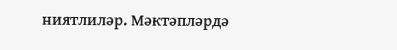ниятлиләр. Мәктәпләрдә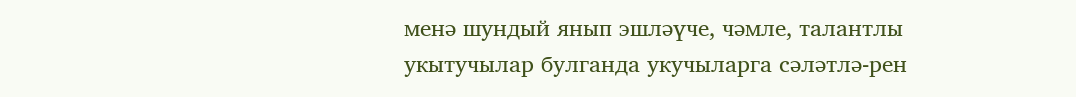менә шундый янып эшләүче, чәмле, талантлы укытучылар булганда укучыларга сәләтлә-рен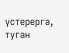үстерергә, туган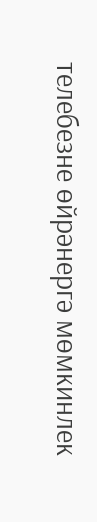телебезне өйрәнергә мөмкинлек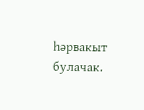һәрвакыт булачак.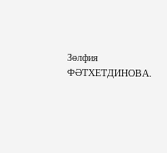Зөлфия ФӘТХЕТДИНОВА.